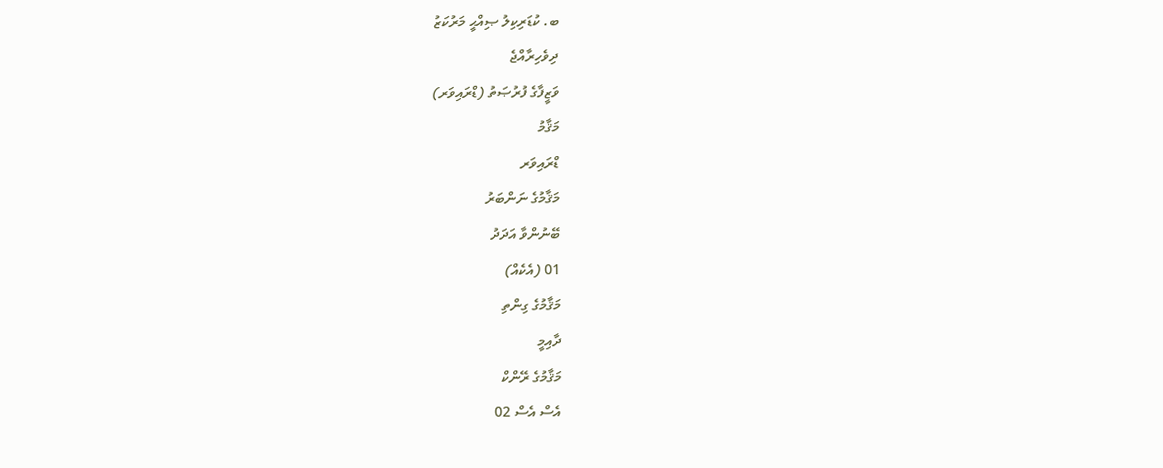ބ. ކުޑަރިކިލު ޞިއްޙީ މަރުކަޒު
ދިވެހިރާއްޖެ
ވަޒީފާގެ ފުރުޞަތު (ޑްރައިވަރ)
މަޤާމު
ޑްރައިވަރ
މަޤާމުގެ ނަންބަރު
ބޭނުންވާ އަދަދު
01 (އެކެއް)
މަޤާމުގެ ގިންތި
ދާއިމީ
މަޤާމުގެ ރޭންކް
އެސް އެސް 02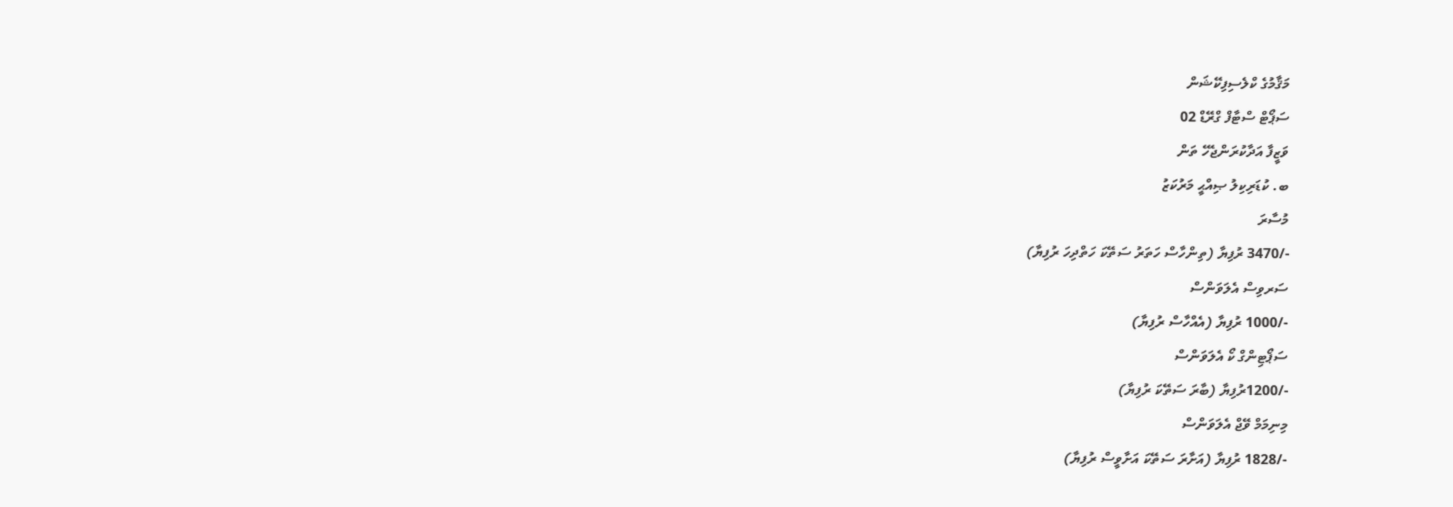މަޤާމުގެ ކްލެސިފިކޭޝަން
ސަޕޯޓް ސްޓާފް ގްރޭޑް 02
ވަޒީފާ އަދާކުރަންޖެހޭ ތަން
ބ. ކުޑަރިކިލު ޞިއްޙީ މަރުކަޒު
މުސާރަ
-/3470 ރުފިޔާ (ތިންހާސް ހަތަރު ސަތޭކަ ހަތްދިހަ ރުފިޔާ)
ސަރވިސް އެލަވަންސް
-/1000 ރުފިޔާ (އެއްހާސް ރުފިޔާ)
ސަޕޯޓިންގް ކޯ އެލަވަންސް
-/1200ރުފިޔާ (ބާރަ ސަތޭކަ ރުފިޔާ)
މިނިމަމް ވޭޖް އެލަވަންސް
-/1828 ރުފިޔާ (އަށާރަ ސަތޭކަ އަށާވީސް ރުފިޔާ)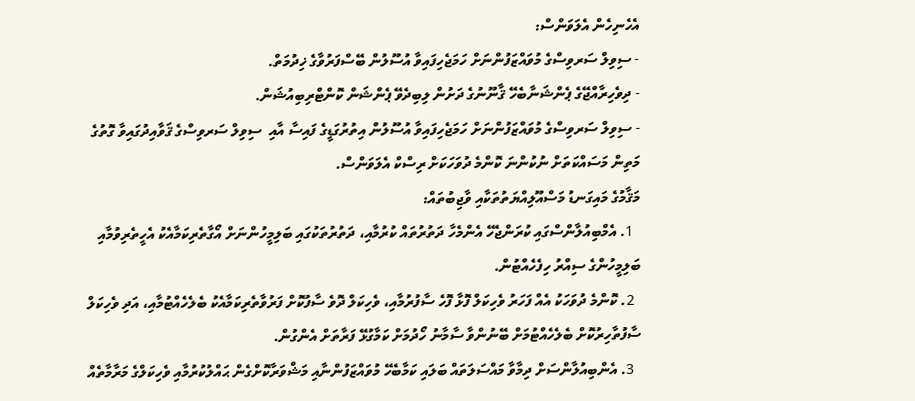އެހެނިހެން އެލަވަންސް:
- ސިވިލް ސަރވިސްގެ މުވައްޒަފުންނަށް ހަމަޖެހިފައިވާ އުސޫލުން ބޭސްފަރުވާގެ ޚިދުމަތް.
- ދިވެހިރާއްޖޭގެ ޕެންޝަނާބެހޭ ޤާނޫނުގެ ދަށުން ލިބިދެވޭ ޕެންޝަން ކޮންޓްރިބިއުޝަން.
- ސިވިލް ސަރވިސްގެ މުވައްޒަފުންނަށް ހަމަޖެހިފައިވާ އުސޫލުން އިތުރުގަޑީގެ ފައިސާ އާއި  ސިވިލް ސަރވިސްގެ ޤަވާއިދުގައިވާ ގޮތުގެ މަތިން މަސައްކަތަށް ނުކުންނަ ކޮންމެ ދުވަހަކަށް ރިސްކް އެލަވަންސް.
މަޤާމުގެ މައިގަނޑު މަސްއޫލިއްޔަތުތަކާއި ވާޖިބުތައް:
  1. އެމްބިއުލާންސްގައި ކުރަންޖެހޭ އެންމެހާ ދަތުރުތައް ކުރުމާއި، ދަތުރުތަކުގައި ބަލިމީހުންނަށް އޯގާތެރިކަމާއެކު އެހީތެރިވުމާއި ބަލިމީހުންގެ ސިއްރު ހިފެހެއްޓުން.
  2. ކޮންމެ ދުވަހަކު އެއް ފަހަރު ވެހިކަލް ފޮޅާ ފޮހެ ސާފުރުމާއި، ވެހިކަލް ދޮވެ ސާފުކޮށް ފަރުވާތެރިކަމާއެކު ބެލެހެއްޓުމާއި، އަދި ވެހިކަލް ސާފުތާހިރުކޮށް ބެލެހެއްޓުމަށް ބޭނުންވާ ސާމާނު ހޯދުމަށް ކަމާގުޅޭ ފަރާތަށް އެންގުން.
  3. އެންބިއުލާންސަށް ދިމާވާ މައްސަލަތައް ބަލައި ކަމާބެހޭ މުވައްޒަފުންނާއި މަޝްވަރާކޮށްގެން ޙައްލުކުރުމާއި ވެހިކަލްގެ މަރާމާތެއް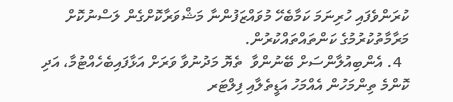ކުރަންވެފައި ހުރިނަމަ ކަމާބެހޭ މުވައްޒަފުންނާ މަޝްވަރާކޮށްގެން ލަސްނުކޮށް މަރާމާތުކުރުމުގެ ކަންތައްތައްކުރުން.
  4. އެންބިއުލާންސަށް ބޭނުންވާ  ތެޔޮ މަދުނުވާ ވަރަށް އަޅާފައިބެހެއްޓުމާ، އަދި ކޮންމެ ތިންމަހުން އެއްމަހު އަޑީތެލާއި ފިލްޓަރ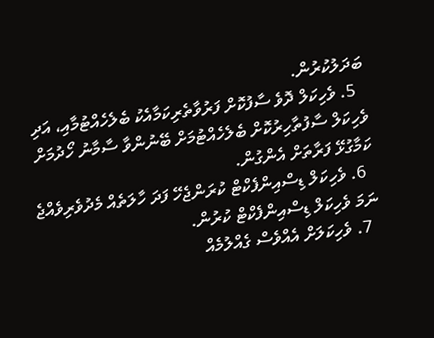ބަދަލުކުރުން.
  5. ވެހިކަލް ދޮވެ ސާފުކޮށް ފަރުވާތެރިކަމާއެކު ބެލެހެއްޓުމާއި، އަދި ވެހިކަލް ސާފުތާހިރުކޮށް ބެލެހެއްޓުމަށް ބޭނުންވާ ސާމާނު ހޯދުމަށް ކަމާގުޅޭ ފަރާތަށް އެންގުން.
  6. ވެހިކަލް ޑިސްއިންފެކްޓް ކުރަންޖެހޭ ފަދަ ހާލަތެއް މެދުވެރިވެއްޖެ ނަމަ ވެހިކަލް ޑިސްއިންފެކްޓް ކުރުން.
  7. ވެހިކަލަށް އެއްވެސް ގެއްލުމެއް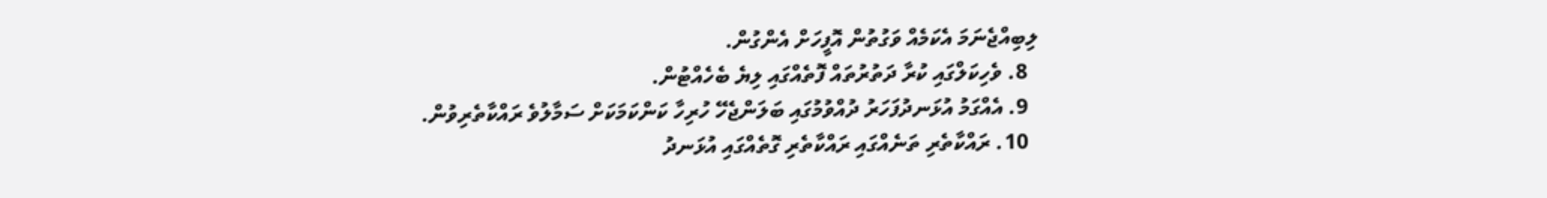ލިބިއްޖެނަމަ އެކަމެއް ވަގުތުން އޮފީހަށް އެންގުން.
  8. ވެހިކަލްގައި ކުރާ ދަތުރުތައް ފޮތެއްގައި ލިޔެ ބެހެއްޓުން.
  9. އެއްގަމު އުޅަނދުފަހަރު ދުއްވުމުގައި ބަލަންޖެހޭ ހުރިހާ ކަންކަމަކަށް ސަމާލުވެ ރައްކާތެރިވުން.
  10. ރައްކާތެރި ތަނެއްގައި ރައްކާތެރި ގޮތެއްގައި އުޅަނދު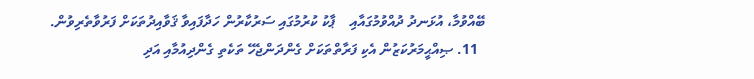ބޭއްވުމާ، އުޅަނދު ދުއްވުމުގައާއި    ޕާކު ކުރުމުގައި ސަރުކާރުން ހަދާފައިވާ ޤަވާއިދުތަކަށް ފަރުވާތެރިވުން.
  11. ޞިއްޙީމަރުކަޒުން އެކި ފަރާތްތަކަށް ގެންދަންޖެހޭ ތަކެތި ގެންދިއުމާއި އަދި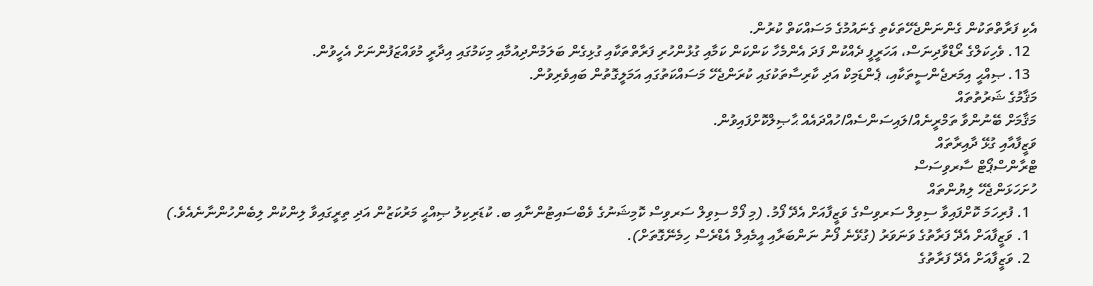އެކި ފަރާތްތަކުން ގެންނަންޖެހޭތަކެތި ގެނައުމުގެ މަސައްކަތް ކުރުން.
  12. ވެހިކަލްގެ ރޯޑްވާދިނަސް، އަހަރީފީ ދެއްކުން ފަދަ އެންމެހާ ކަންކަން ކަމާއި ގުޅުންހުރި ފަރާތްތަކާއި ގުޅިގެން ބަލަމުންދިއުމާއި މިކަމުގައި އިދާރީ މުވައްޒަފުންނަށް އެހީވުން.
  13. ޞިއްޙީ އިމަރޖެންސީތަކާއި، ޕެންޑަމިކް އަދި ކާރިސާތަކުގައި ކުރަންޖެހޭ މަސައްކަތުގައި އަމަލީގޮތުން ބައިވެރިވުން.
މަޤާމުގެ ޝަރުތުތައް
މަޤާމަށް ބޭނުންވާ ތަމްރީނެއް/ލައިސަންސެއް/ހުއްދައެއް ޙާޞިލްކޮށްފައިވުން.
ވަޒީފާއާއި ގުޅޭ ދާއިރާތައް
ޓްރާންސްޕޯޓް ސާރވިސަސް
ހުށަހަޅަންޖެހޭ ލިޔުންތައް
  1. ފުރިހަމަ ކޮށްފައިވާ ސިވިލް ސަރވިސްގެ ވަޒީފާއަށް އެދޭ ފޯމު. (މި ފޯމް ސިވިލް ސަރވިސް ކޮމިޝަނުގެ ވެބްސައިޓުންނާއި ބ. ކުޑަރިކިލު ޞިއްޙީ މަރުކަޒުން އަދި ތިރީގައިވާ ލިންކުން ލިބެންހުންނާނެއެވެ.)
  1. ވަޒީފާއަށް އެދޭ ފަރާތުގެ ވަނަވަރު (ގުޅޭނެ ފޯނު ނަންބަރާއި އީމެއިލް އެޑްރެސް ހިމެނޭގޮތަށް).
  2. ވަޒީފާއަށް އެދޭ ފަރާތުގެ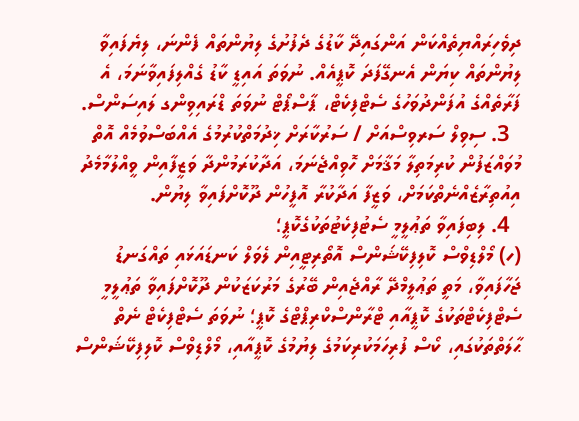ދިވެހިރައްޔިތެއްކަން އަންގައިދޭ ކާޑުގެ ދެފުށުގެ ލިޔުންތައް ފެންނަ، ލިޔެފައިވާ ލިޔުންތައް ކިޔަން އެނގޭފަދަ ކޮޕީއެއް. ނުވަތަ އައިޑީ ކާޑު ގެއްލިފައިވާނަމަ، އެ ފަރާތެއްގެ އުފަންދުވަހުގެ ސެޓްފިކެޓް، ޕާސްޕޯޓް ނުވަތަ ޑްރައިވިންގ ލައިސަންސް.
  3. ސިވިލް ސަރވިސްއަށް / ސަރުކާރަށް ޚިދުމަތްކުރުމުގެ އެއްބަސްވުމެއް އޮތް މުވައްޒަފުން ކުރިމަތިލާ މަޤާމަށް ހޮވިއްޖެނަމަ، އަދާކުރަމުންދާ ވަޒީފާއިން ވީއްލުމާމެދު އިއުތިރާޒެއްނެތްކަމަށް، ވަޒީފާ އަދާކުރާ އޮފީހުން ދޫކޮށްފައިވާ ލިޔުން.
  4. ލިބިފައިވާ ތަޢުލީމީ ސެޓުފިކެޓުތަކުގެކޮޕީ؛
(ހ) މޯލްޑިވްސް ކޮލިފިކޭޝަންސް އޮތޯރިޓީއިން ލެވަލް ކަނޑައަޅައި ތައްގަނޑު ޖަހާފައިވާ، މަތީ ތަޢުލީމްދޭ ރާއްޖެއިން ބޭރުގެ މަރުކަޒަކުން ދޫކޮށްފައިވާ ތަޢުލީމީ ސެޓްފިކެޓްތަކުގެ ކޮޕީއާއި ޓްރާންސްކްރިޕްޓްގެ ކޮޕީ؛ ނުވަތަ ސެޓްފިކެޓް ނެތް ޙާލަތްތަކުގައި، ކޯސް ފުރިހަމަކުރިކަމުގެ ލިޔުމުގެ ކޮޕީއާއި، މޯލްޑިވްސް ކޮލިފިކޭޝަންސް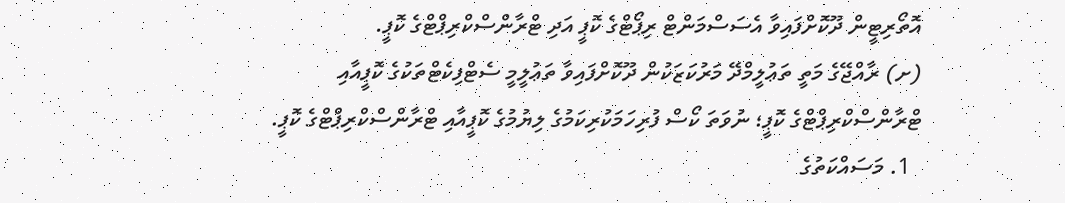އޮތޯރިޓީން ދޫކޮށްފައިވާ އެސަސްމަންޓް ރިޕޯޓްގެ ކޮޕީ އަދި ޓްރާންސްކްރިޕްޓްގެ ކޮޕީ.
(ށ) ރާއްޖޭގެ މަތީ ތަޢުލީމްދޭ މަރުކަޒަކުން ދޫކޮށްފައިވާ ތަޢުލީމީ ސެޓްފިކެޓްތަކުގެ ކޮޕީއާއި ޓްރާންސްކްރިޕްޓްގެ ކޮޕީ؛ ނުވަތަ ކޯސް ފުރިހަމަކުރިކަމުގެ ލިޔުމުގެ ކޮޕީއާއި ޓްރާންސްކްރިޕްޓްގެ ކޮޕީ.
  1. މަސައްކަތުގެ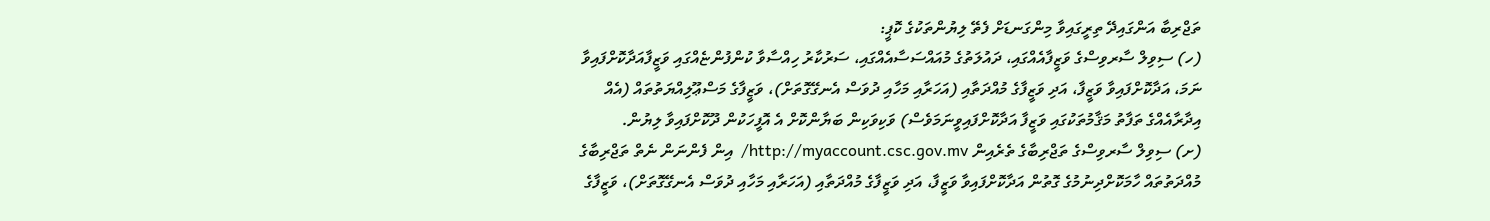ތަޖްރިބާ އަންގައިދޭ ތިރީގައިވާ މިންގަނޑަށް ފެތޭ ލިޔުންތަކުގެ ކޮޕީ:
(ހ) ސިވިލް ސާރވިސްގެ ވަޒީފާއެއްގައި، ދައުލަތުގެ މުއައްސަސާއެއްގައި، ސަރުކާރު ހިއްސާވާ ކުންފުންޏެއްގައި ވަޒީފާއަދާކޮށްފައިވާ ނަމަ، އަދާކޮށްފައިވާ ވަޒީފާ، އަދި ވަޒީފާގެ މުއްދަތާއި (އަހަރާއި މަހާއި ދުވަސް އެނގޭގޮތަށް)، ވަޒީފާގެ މަސްޢޫލިއްޔަތުތައް (އެއް އިދާރާއެއްގެ ތަފާތު މަޤާމުތަކުގައި ވަޒީފާ އަދާކޮށްފައިވީނަމަވެސް) ވަކިވަކިން ބަޔާންކޮށް އެ އޮފީހަކުން ދޫކޮށްފައިވާ ލިޔުން.
(ށ) ސިވިލް ސާރވިސްގެ ތަޖްރިބާގެ ތެރެއިން http://myaccount.csc.gov.mv/  އިން ފެންނަން ނެތް ތަޖްރިބާގެ މުއްދަތުތައް ހާމަކޮށްދިނުމުގެ ގޮތުން އަދާކޮށްފައިވާ ވަޒީފާ، އަދި ވަޒީފާގެ މުއްދަތާއި (އަހަރާއި މަހާއި ދުވަސް އެނގޭގޮތަށް)، ވަޒީފާގެ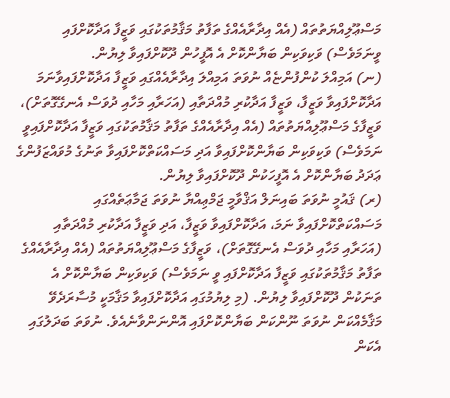މަސްޢޫލިއްޔަތުތައް (އެއް އިދާރާއެއްގެ ތަފާތު މަޤާމުތަކުގައި ވަޒީފާ އަދާކޮށްފައި ވީނަމަވެސް) ވަކިވަކިން ބަޔާންކޮށް އެ އޮފީހުން ދޫކޮށްފައިވާ ލިޔުން.
(ނ) އަމިއްލަ ކުންފުންޏެއް ނުވަތަ އަމިއްލަ އިދާރާއެއްގައި ވަޒީފާ އަދާކޮށްފައިވާނަމަ އަދާކޮށްފައިވާ ވަޒީފާ، ވަޒީފާ އަދާކުރި މުއްދަތާއި (އަހަރާއި މަހާއި ދުވަސް އެނގޭގޮތަށް)، ވަޒީފާގެ މަސްޢޫލިއްޔަތުތައް (އެއް އިދާރާއެއްގެ ތަފާތު މަޤާމުތަކުގައި ވަޒީފާ އަދާކޮށްފައިވީ ނަމަވެސް) ވަކިވަކިން ބަޔާންކޮށްފައިވާ އަދި މަސައްކަތްކޮށްފައިވާ ތަނުގެ މުވައްޒަފުންގެ ޢަދަދު ބަޔާންކޮށް އެ އޮފީހަކުން ދޫކޮށްފައިވާ ލިޔުން.
(ރ) ޤައުމީ ނުވަތަ ބައިނަލް އަޤްވާމީ ޖަމްޢިއްޔާ ނުވަތަ ޖަމާޢަތެއްގައި މަސައްކަތްކޮށްފައިވާ ނަމަ، އަދާކޮށްފައިވާ ވަޒީފާ، އަދި ވަޒީފާ އަދާކުރި މުއްދަތާއި (އަހަރާއި މަހާއި ދުވަސް އެނގޭގޮތަށް)، ވަޒީފާގެ މަސްޢޫލިއްޔަތުތައް (އެއް އިދާރާއެއްގެ ތަފާތު މަޤާމުތަކުގައި ވަޒީފާ އަދާކޮށްފައި ވީ ނަމަވެސް) ވަކިވަކިން ބަޔާންކޮށް އެ ތަނަކުން ދޫކޮށްފައިވާ ލިޔުން. (މި ލިޔުމުގައި އަދާކޮށްފައިވާ މަޤާމަކީ މުސާރަދެވޭ މަޤާމެއްކަން ނުވަތަ ނޫންކަން ބަޔާންކޮށްފައި އޮންނަންވާނެއެވެ. ނުވަތަ ބަދަލުގައި އެކަން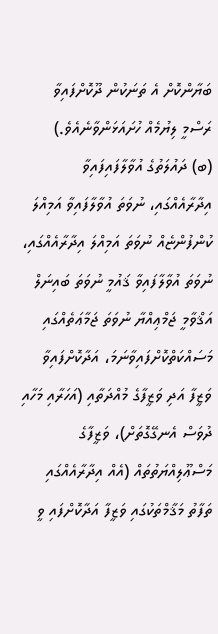ބަޔާންކޮށް އެ ތަނަކުން ދޫކޮށްފައިވާ ރަސްމީ ލިޔުމެއް ހުށައަޅަންވާނެއެވެ.)
(ބ) ދައުލަތުގެ އުވާލާފައިފައިވާ އިދާރާއެއްގައި، ނުވަތަ އުވާލާފައިވާ އަމިއްލަ ކުންފުންޏެއް ނުވަތަ އަމިއްލަ އިދާރާއެއްގައި، ނުވަތަ އުވާލާފައިވާ ޤައުމީ ނުވަތަ ބައިނަލް އަޤްވާމީ ޖަމްޢިއްޔާ ނުވަތަ ޖަމާޢަތެއްގައި މަސައްކަތްކޮށްފައިވާނަމަ، އަދާކޮށްފައިވާ ވަޒީފާ އަދި ވަޒީފާގެ މުއްދަތާއި (އަހަރާއި މަހާއި ދުވަސް އެނގޭގޮތަށް)، ވަޒީފާގެ މަސްޢޫލިއްޔަތުތައް (އެއް އިދާރާއެއްގައި ތަފާތު މަޤާމްތަކުގައި ވަޒީފާ އަދާކޮށްފައި ވީ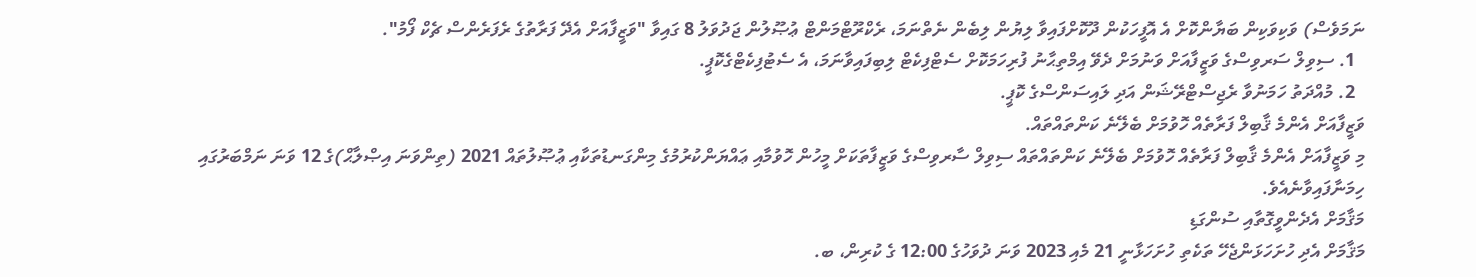ނަމަވެސް) ވަކިވަކިން ބަޔާންކޮށް އެ އޮފީހަކުން ދޫކޮށްފައިވާ ލިޔުން ލިބެން ނެތްނަމަ، ރެކްރޫޓްމަންޓް ޢުޞޫލުން ޖަދުވަލު 8 ގައިވާ "ވަޒީފާއަށް އެދޭ ފަރާތުގެ ރެފަރެންސް ޗެކް ފޯމު".
  1. ސިވިލް ސަރވިސްގެ ވަޒީފާއަށް ވަނުމަށް ދެވޭ އިމްތިޙާނު ފުރިހަމަކޮށް ސެޓްފިކެޓް ލިބިފައިވާނަމަ، އެ ސެޓުފިކެޓްގެކޮޕީ.
  2. މުއްދަތު ހަމަނުވާ ރެޖިސްޓްރޭޝަން އަދި ލައިސަންސްގެ ކޮޕީ.
ވަޒީފާއަށް އެންމެ ޤާބިލް ފަރާތެއް ހޮވުމަށް ބެލޭނެ ކަންތައްތައް.
މި ވަޒީފާއަށް އެންމެ ޤާބިލް ފަރާތެއް ހޮވުމަށް ބެލޭނެ ކަންތައްތައް ސިވިލް ސާރވިސްގެ ވަޒީފާތަކަށް މީހުން ހޮވުމާއި ޢައްޔަންކުރުމުގެ މިންގަނޑުތަކާއި ޢުޞޫލުތައް 2021 (ތިންވަނަ އިޞްލާޙް)ގެ 12 ވަނަ ނަމްބަރުގައި ހިމަނާފައިވާނެއެވެ.
މަޤާމަށް އެދެންވީގޮތާއި ސުންގަޑި
މަޤާމަށް އެދި ހުށަހަޅަންޖެހޭ ތަކެތި ހުށަހަޅާނީ 21 މެއި 2023 ވަނަ ދުވަހުގެ 12:00 ގެ ކުރިން، ބ.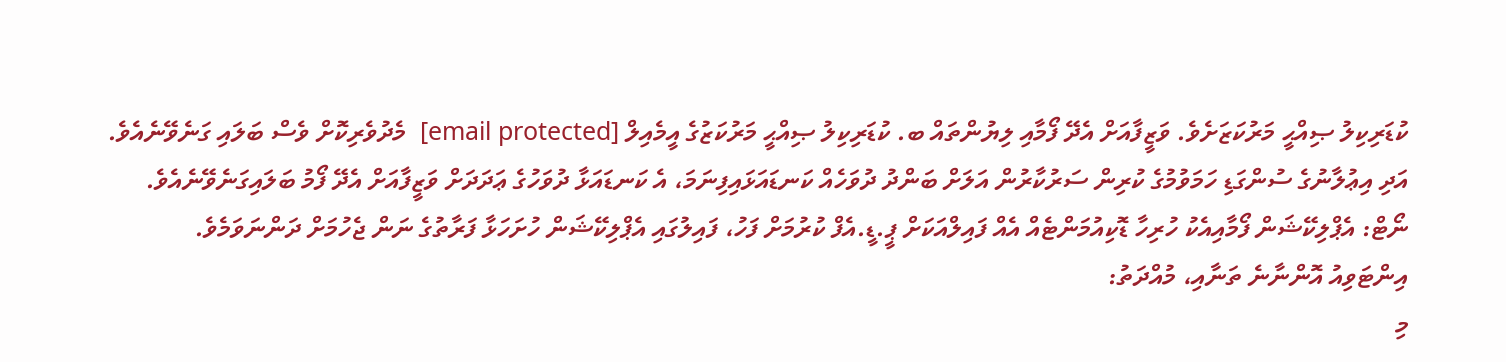ކުޑަރިކިލު ޞިއްޙީ މަރުކަޒަށެވެ. ވަޒީފާއަށް އެދޭ ފޯމާއި ލިޔުންތައް ބ. ކުޑަރިކިލު ޞިއްޙީ މަރުކަޒުގެ އީމެއިލް [email protected]  މެދުވެރިކޮށް ވެސް ބަލައި ގަނެވޭނެއެވެ.
އަދި އިޢުލާނުގެ ސުންގަޑި ހަމަވުމުގެ ކުރިން ސަރުކާރުން އަލަށް ބަންދު ދުވަހެއް ކަނޑައަޅައިފިނަމަ، އެ ކަނޑައަޅާ ދުވަހުގެ ޢަދަދަށް ވަޒީފާއަށް އެދޭ ފޯމު ބަލައިގަނެވޭނެއެވެ.
ނޯޓް: އެޕްލިކޭޝަން ފޯމާއިއެކު ހުރިހާ ޑޮކިއުމަންޓެއް އެއް ފައިލްއަކަށް ޕީ.ޑީ.އެފް ކުރުމަށް ފަހު، ފައިލުގައި އެޕްލިކޭޝަން ހުށަހަޅާ ފަރާތުގެ ނަން ޖެހުމަށް ދަންނަވަމެވެ.
އިންޓަވިއު އޮންނާނެ ތަނާއި، މުއްދަތު:
މި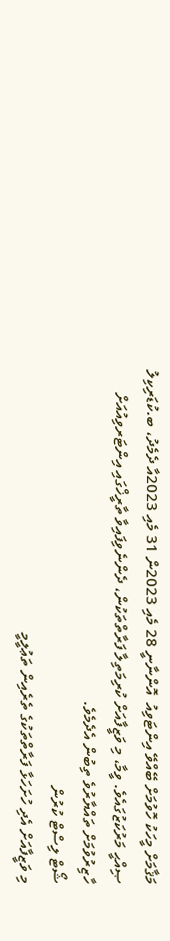މަޤާމަށް މީހަކު ހޮވުމަށް ބޭއްވޭ އިންޓަވިއު  އޮންނާނީ 28 މެއި 2023ން 31 މެއި 2023އާ ދެމެދު، ބ.ކުޑަރިކިލު ޞިއްޙީ މަރުކަޒުގައެވެ. ވީމާ، މި ވަޒީފާއަށް ކުރިމަތިލާ ފަރާތްތަކުން، ދެންނެވިފައިވާ ތާރީޚްގައި އިންޓަރވިއުއަށް ހާޒިރުވުމަށް ތައްޔާރުވެ ތިބުން އެދެމެވެ.
ޝޯޓް ލިސްޓް ކުރުން
މި ވަޒީފާއަށް އެދި ހުށަހަޅާ ފަރާތްތަކުގެ ތެރެއިން ތަޢުލީމީ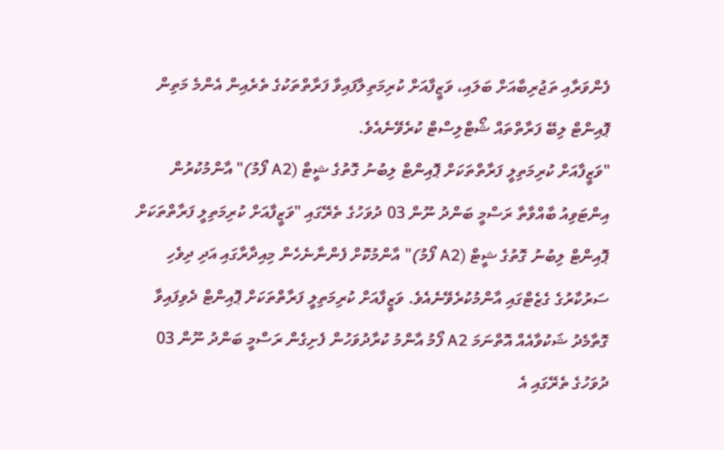ފެންވަރާއި ތަޖުރިބާއަށް ބަލައި، ވަޒީފާއަށް ކުރިމަތިލާފައިވާ ފަރާތްތަކުގެ ތެރެއިން އެންމެ މަތިން ޕޮއިންޓް ލިބޭ ފަރާތްތައް ޝޯޓްލިސްޓް ކުރެވޭނެއެވެ.
"ވަޒީފާއަށް ކުރިމަތިލީ ފަރާތްތަކަށް ޕޮއިންޓް ލިބުނު ގޮތުގެ ޝީޓް (A2 ފޯމު)" އާންމުކުރުން
އިންޓަވިއު ބާއްވާތާ ރަސްމީ ބަންދު ނޫން 03 ދުވަހުގެ ތެރޭގައި "ވަޒީފާއަށް ކުރިމަތިލީ ފަރާތްތަކަށް ޕޮއިންޓް ލިބުނު ގޮތުގެ ޝީޓް (A2 ފޯމު)" އާންމުކޮށް ފެންނާނެހެން މިއިދާރާގައި އަދި ދިވެހި ސަރުކާރުގެ ގެޒެޓްގައި އާންމުކުރެވޭނެއެވެ. ވަޒީފާއަށް ކުރިމަތިލީ ފަރާތްތަކަށް ޕޮއިންޓް ދެވިފައިވާ ގޮތާމެދު ޝަކުވާއެއް އޮތްނަމަ A2 ފޯމު އާންމު ކުރާދުވަހުން ފެށިގެން ރަސްމީ ބަންދު ނޫން 03 ދުވަހުގެ ތެރޭގައި އެ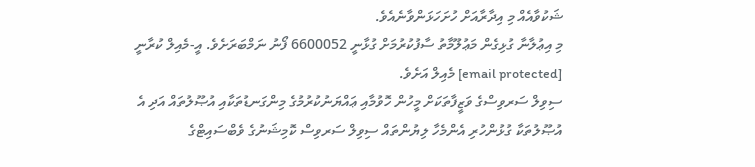ޝަކުވާއެއް މި އިދާރާއަށް ހުށަހަޅަންވާނެއެވެ.
މި އިޢުލާނާ ގުޅިގެން މަޢުލޫމާތު ސާފުކުރުމަށް ގުޅާނީ 6600052 ފޯނު ނަމްބަރަށެވެ. އީ-މެއިލް ކުރާނީ [email protected] މެއިލް އަށެވެ.
ސިވިލް ސަރވިސްގެ ވަޒީފާތަކަށް މީހުން ހޮވުމާއި ޢައްޔަނުކުރުމުގެ މިންގަނޑުތަކާއި އުޞޫލުތައް އަދި އެ އުޞޫލުތަކާ ގުޅުންހުރި އެންމެހާ ލިޔުންތައް ސިވިލް ސަރވިސް ކޮމިޝަނުގެ ވެބްސައިޓްގެ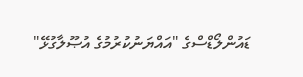ޑައުންލޯޑްސްގެ "އައްޔަނުކުރުމުގެ އުޞޫލާގުޅޭ"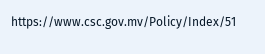https://www.csc.gov.mv/Policy/Index/51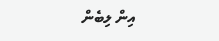އިން ލިބެން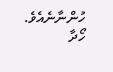ހުންނާނެއެވެ.
ހޯދާ